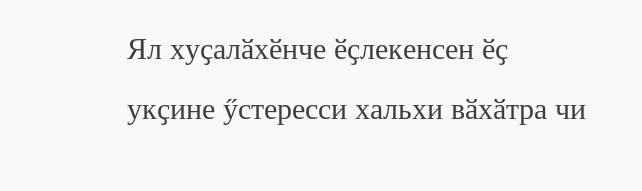Ял хуҫалӑхӗнче ӗҫлекенсен ӗҫ укҫине ӳстересси хальхи вӑхӑтра чи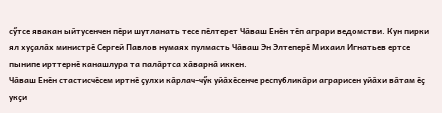сӳтсе явакан ыйтусенчен пӗри шутланать тесе пӗлтерет Чӑваш Енӗн тӗп аграри ведомстви. Кун пирки ял хуҫалӑх министрӗ Сергей Павлов нумаях пулмасть Чӑваш Эн Элтеперӗ Михаил Игнатьев ертсе пынипе ирттернӗ канашлура та палӑртса хӑварнӑ иккен.
Чӑваш Енӗн стастисчӗсем иртнӗ ҫулхи кӑрлач–чӳк уйӑхӗсенче республикӑри аграрисен уйӑхи вӑтам ӗҫ укҫи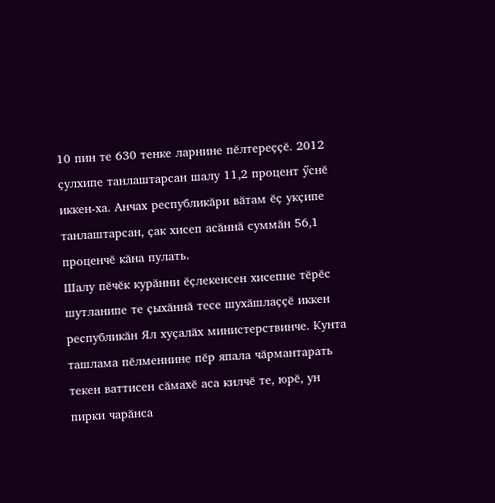10 пин те 630 тенке ларнине пӗлтереҫҫӗ. 2012 ҫулхипе танлаштарсан шалу 11,2 процент ӳснӗ иккен-ха. Анчах республикӑри вӑтам ӗҫ укҫипе танлаштарсан, ҫак хисеп асӑннӑ суммӑн 56,1 проценчӗ кӑна пулать.
Шалу пӗчӗк курӑнни ӗҫлекенсен хисепне тӗрӗс шутланипе те ҫыхӑннӑ тесе шухӑшлаҫҫӗ иккен республикӑн Ял хуҫалӑх министерствинче. Кунта ташлама пӗлменнине пӗр япала чӑрмантарать текен ваттисен сӑмахӗ аса килчӗ те, юрӗ, ун пирки чарӑнса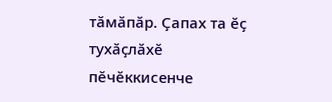тӑмӑпӑр. Ҫапах та ӗҫ тухӑҫлӑхӗ пӗчӗккисенче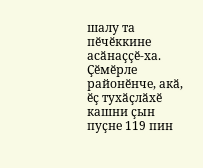шалу та пӗчӗккине асӑнаҫҫӗ-ха. Ҫӗмӗрле районӗнче, акӑ, ӗҫ тухӑҫлӑхӗ кашни ҫын пуҫне 119 пин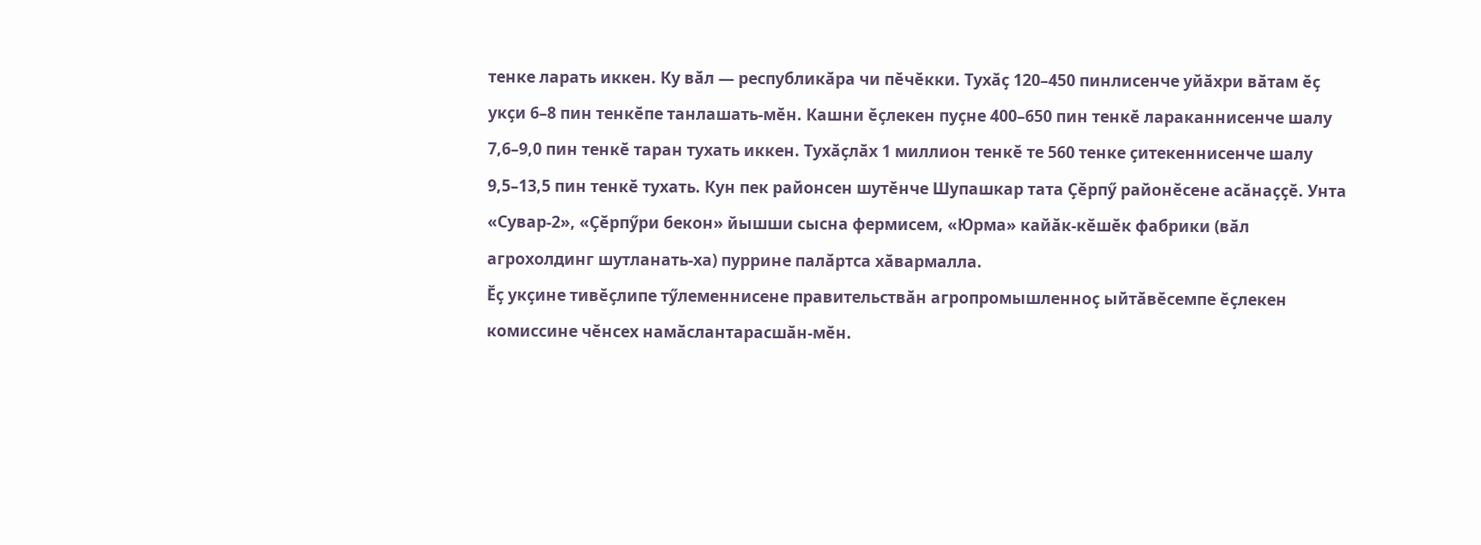тенке ларать иккен. Ку вӑл — республикӑра чи пӗчӗкки. Тухӑҫ 120–450 пинлисенче уйӑхри вӑтам ӗҫ укҫи 6–8 пин тенкӗпе танлашать-мӗн. Кашни ӗҫлекен пуҫне 400–650 пин тенкӗ лараканнисенче шалу 7,6–9,0 пин тенкӗ таран тухать иккен. Тухӑҫлӑх 1 миллион тенкӗ те 560 тенке ҫитекеннисенче шалу 9,5–13,5 пин тенкӗ тухать. Кун пек районсен шутӗнче Шупашкар тата Ҫӗрпӳ районӗсене асӑнаҫҫӗ. Унта «Сувар-2», «Ҫӗрпӳри бекон» йышши сысна фермисем, «Юрма» кайӑк-кӗшӗк фабрики (вӑл агрохолдинг шутланать-ха) пуррине палӑртса хӑвармалла.
Ӗҫ укҫине тивӗҫлипе тӳлеменнисене правительствӑн агропромышленноҫ ыйтӑвӗсемпе ӗҫлекен комиссине чӗнсех намӑслантарасшӑн-мӗн.